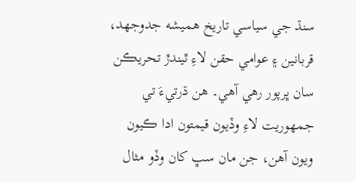سنڌ جي سياسي تاريخ هميشه جدوجهد، قربانين ۽ عوامي حقن لاءِ ٿيندڙ تحريڪن سان ڀرپور رهي آهي۔ هن ڌرتيءَ تي جمهوريت لاءِ وڏيون قيمتون ادا ڪيون ويون آهن، جن مان سڀ کان وڏو مثال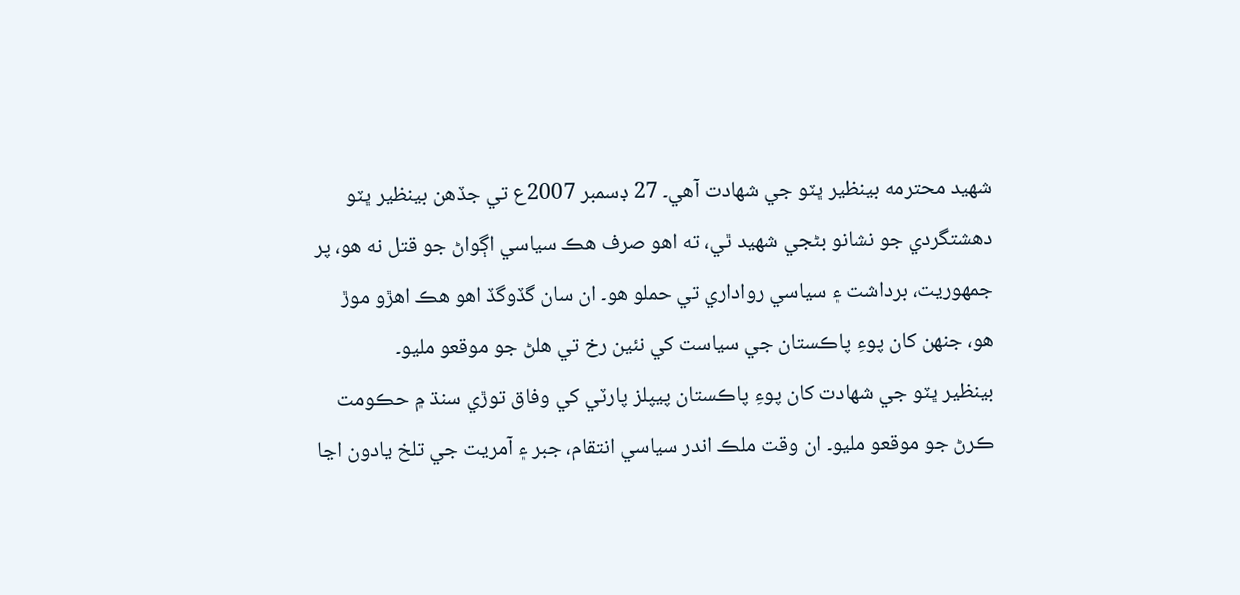شهيد محترمه بينظير ڀٽو جي شهادت آهي۔ 27 ڊسمبر 2007ع تي جڏهن بينظير ڀٽو دهشتگردي جو نشانو بڻجي شهيد ٿي، ته اهو صرف هڪ سياسي اڳواڻ جو قتل نه هو، پر جمهوريت، برداشت ۽ سياسي رواداري تي حملو هو۔ ان سان گڏوگڏ اهو هڪ اهڙو موڙ هو، جنهن کان پوءِ پاڪستان جي سياست کي نئين رخ تي هلڻ جو موقعو مليو۔
بينظير ڀٽو جي شهادت کان پوءِ پاڪستان پيپلز پارٽي کي وفاق توڙي سنڌ ۾ حڪومت ڪرڻ جو موقعو مليو۔ ان وقت ملڪ اندر سياسي انتقام، جبر ۽ آمريت جي تلخ يادون اڃا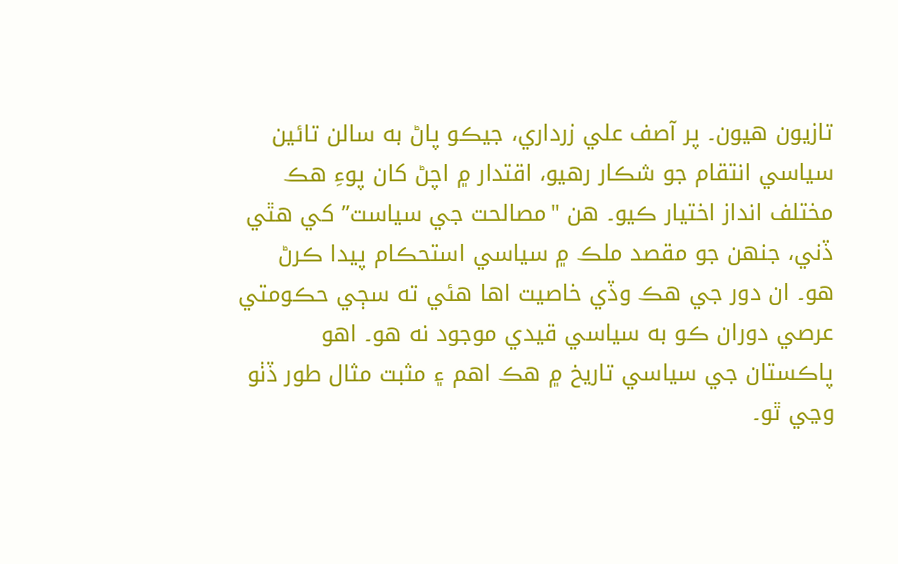تازيون هيون۔ پر آصف علي زرداري، جيڪو پاڻ به سالن تائين سياسي انتقام جو شڪار رهيو، اقتدار ۾ اچڻ کان پوءِ هڪ مختلف انداز اختيار ڪيو۔ هن "مصالحت جي سياست” کي هٿي ڏني، جنهن جو مقصد ملڪ ۾ سياسي استحڪام پيدا ڪرڻ هو۔ ان دور جي هڪ وڏي خاصيت اها هئي ته سڄي حڪومتي عرصي دوران ڪو به سياسي قيدي موجود نه هو۔ اهو پاڪستان جي سياسي تاريخ ۾ هڪ اهم ۽ مثبت مثال طور ڏٺو وڃي ٿو۔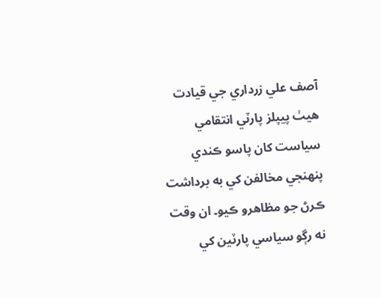آصف علي زرداري جي قيادت هيٺ پيپلز پارٽي انتقامي سياست کان پاسو ڪندي پنهنجي مخالفن کي به برداشت ڪرڻ جو مظاهرو ڪيو۔ ان وقت نه رڳو سياسي پارٽين کي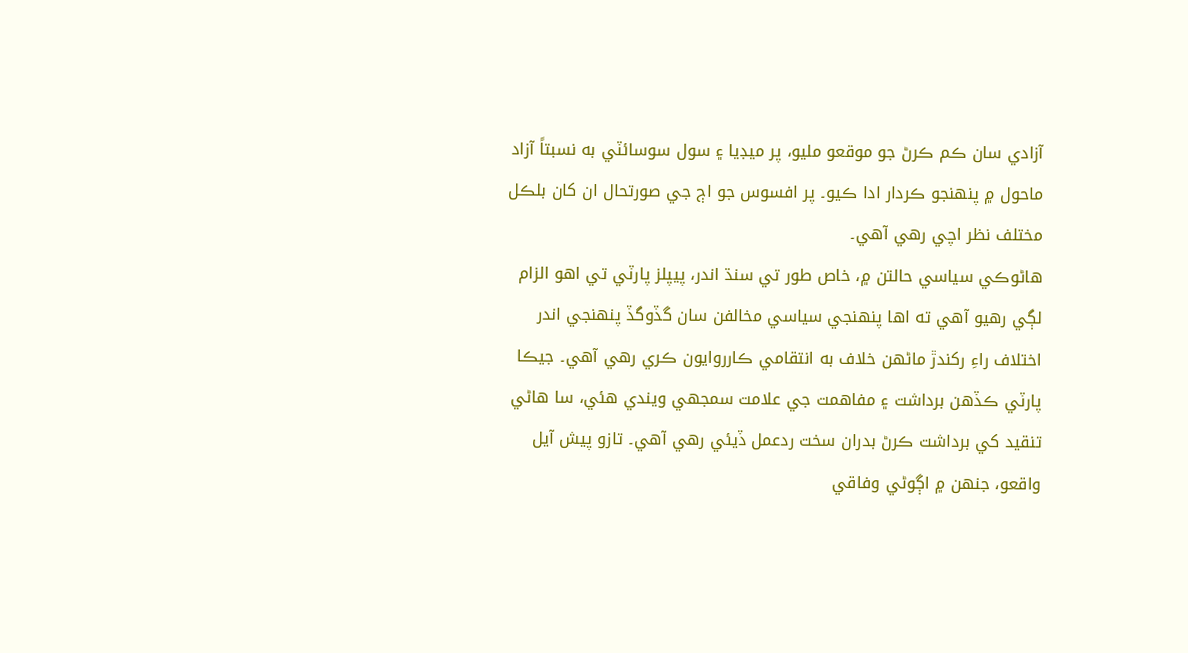آزادي سان ڪم ڪرڻ جو موقعو مليو، پر ميڊيا ۽ سول سوسائٽي به نسبتاً آزاد ماحول ۾ پنهنجو ڪردار ادا ڪيو۔ پر افسوس جو اڄ جي صورتحال ان کان بلڪل مختلف نظر اچي رهي آهي۔
هاڻوڪي سياسي حالتن ۾، خاص طور تي سنڌ اندر، پيپلز پارٽي تي اهو الزام لڳي رهيو آهي ته اها پنهنجي سياسي مخالفن سان گڏوگڏ پنهنجي اندر اختلاف راءِ رکندڙ ماڻهن خلاف به انتقامي ڪارروايون ڪري رهي آهي۔ جيڪا پارٽي ڪڏهن برداشت ۽ مفاهمت جي علامت سمجهي ويندي هئي، سا هاڻي تنقيد کي برداشت ڪرڻ بدران سخت ردعمل ڏيئي رهي آهي۔ تازو پيش آيل واقعو، جنهن ۾ اڳوڻي وفاقي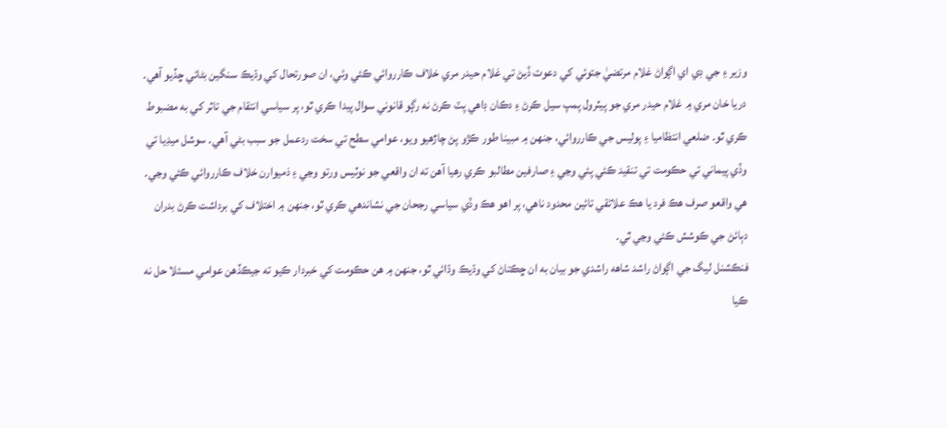وزير ۽ جي ڊي اي اڳواڻ غلام مرتضيٰ جتوئي کي دعوت ڏيڻ تي غلام حيدر مري خلاف ڪارروائي ڪئي وئي، ان صورتحال کي وڌيڪ سنگين بڻائي ڇڏيو آهي۔ دريا خان مري ۾ غلام حيدر مري جو پيٽرول پمپ سيل ڪرڻ ۽ دڪان ڊاهي پٽ ڪرڻ نه رڳو قانوني سوال پيدا ڪري ٿو، پر سياسي انتقام جي تاثر کي به مضبوط ڪري ٿو۔ ضلعي انتظاميا ۽ پوليس جي ڪارروائي، جنهن ۾ مبينا طور ڪڙو پڻ چاڙهيو ويو، عوامي سطح تي سخت ردعمل جو سبب بڻي آهي۔ سوشل ميڊيا تي وڏي پيماني تي حڪومت تي تنقيد ڪئي پئي وڃي ۽ صارفين مطالبو ڪري رهيا آهن ته ان واقعي جو نوٽيس ورتو وڃي ۽ ذميوارن خلاف ڪارروائي ڪئي وڃي۔ هي واقعو صرف هڪ فرد يا هڪ علائقي تائين محدود ناهي، پر اهو هڪ وڏي سياسي رجحان جي نشاندهي ڪري ٿو، جنهن ۾ اختلاف کي برداشت ڪرڻ بدران دٻائڻ جي ڪوشش ڪئي وڃي ٿي۔
فنڪشنل ليگ جي اڳواڻ راشد شاهه راشدي جو بيان به ان ڇڪتاڻ کي وڌيڪ وڌائي ٿو، جنهن ۾ هن حڪومت کي خبردار ڪيو ته جيڪڏهن عوامي مسئلا حل نه ڪيا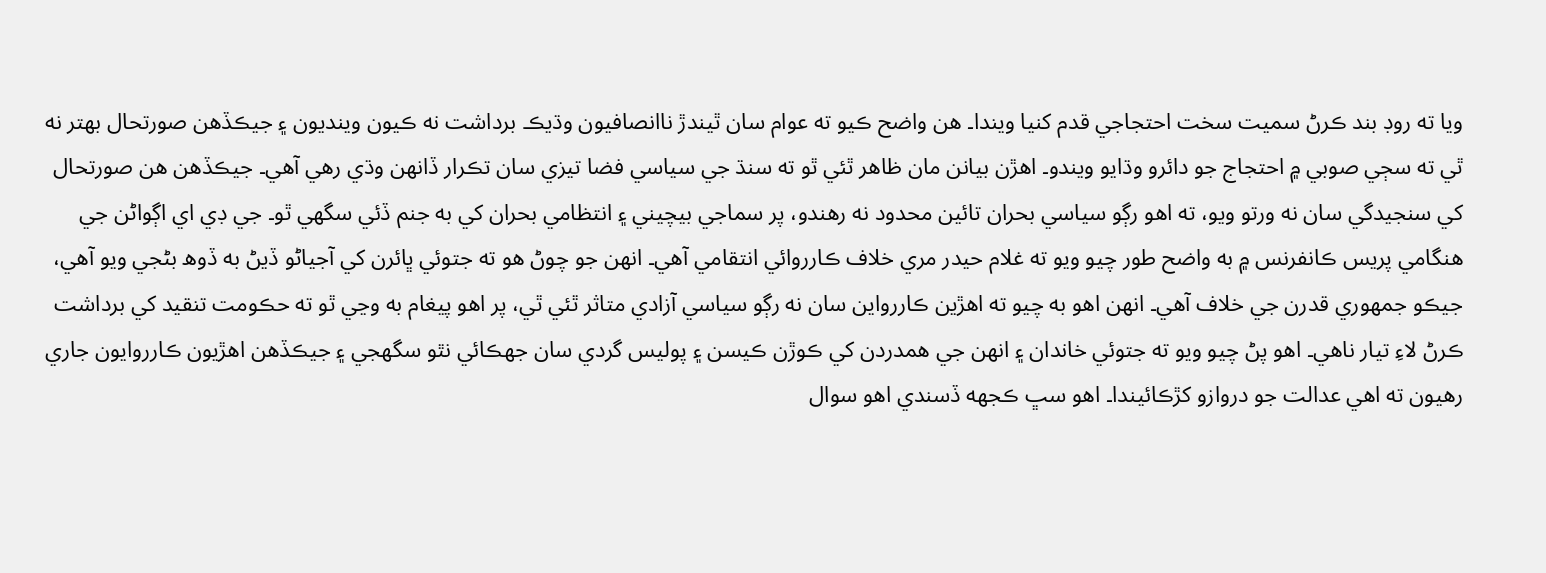ويا ته روڊ بند ڪرڻ سميت سخت احتجاجي قدم کنيا ويندا۔ هن واضح ڪيو ته عوام سان ٿيندڙ ناانصافيون وڌيڪ برداشت نه ڪيون وينديون ۽ جيڪڏهن صورتحال بهتر نه ٿي ته سڄي صوبي ۾ احتجاج جو دائرو وڌايو ويندو۔ اهڙن بيانن مان ظاهر ٿئي ٿو ته سنڌ جي سياسي فضا تيزي سان تڪرار ڏانهن وڌي رهي آهي۔ جيڪڏهن هن صورتحال کي سنجيدگي سان نه ورتو ويو، ته اهو رڳو سياسي بحران تائين محدود نه رهندو، پر سماجي بيچيني ۽ انتظامي بحران کي به جنم ڏئي سگهي ٿو۔ جي ڊي اي اڳواڻن جي هنگامي پريس ڪانفرنس ۾ به واضح طور چيو ويو ته غلام حيدر مري خلاف ڪارروائي انتقامي آهي۔ انهن جو چوڻ هو ته جتوئي ڀائرن کي آجياڻو ڏيڻ به ڏوھ بڻجي ويو آهي، جيڪو جمهوري قدرن جي خلاف آهي۔ انهن اهو به چيو ته اهڙين ڪاررواين سان نه رڳو سياسي آزادي متاثر ٿئي ٿي، پر اهو پيغام به وڃي ٿو ته حڪومت تنقيد کي برداشت ڪرڻ لاءِ تيار ناهي۔ اهو پڻ چيو ويو ته جتوئي خاندان ۽ انهن جي همدردن کي ڪوڙن ڪيسن ۽ پوليس گردي سان جهڪائي نٿو سگهجي ۽ جيڪڏهن اهڙيون ڪارروايون جاري رهيون ته اهي عدالت جو دروازو کڙڪائيندا۔ اهو سڀ ڪجهه ڏسندي اهو سوال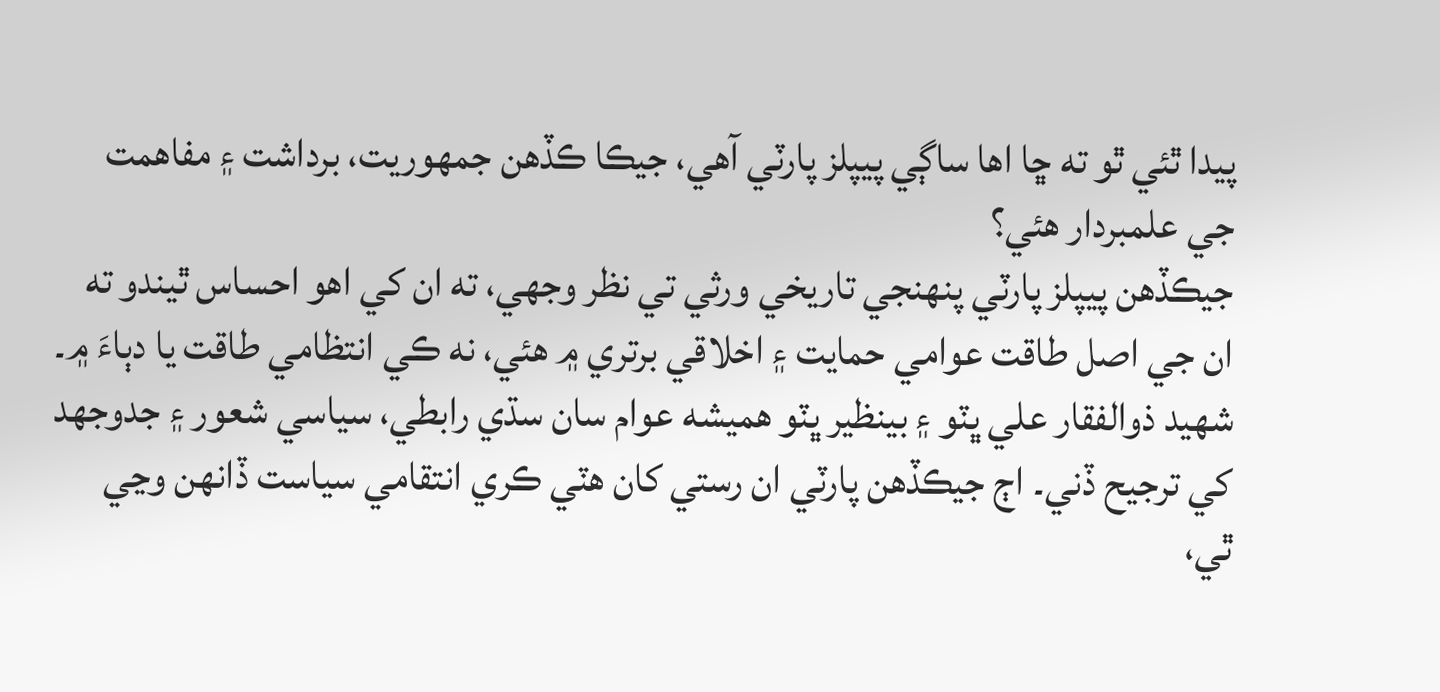پيدا ٿئي ٿو ته ڇا اها ساڳي پيپلز پارٽي آهي، جيڪا ڪڏهن جمهوريت، برداشت ۽ مفاهمت جي علمبردار هئي؟
جيڪڏهن پيپلز پارٽي پنهنجي تاريخي ورثي تي نظر وجهي، ته ان کي اهو احساس ٿيندو ته ان جي اصل طاقت عوامي حمايت ۽ اخلاقي برتري ۾ هئي، نه ڪي انتظامي طاقت يا دٻاءَ ۾۔ شهيد ذوالفقار علي ڀٽو ۽ بينظير ڀٽو هميشه عوام سان سڌي رابطي، سياسي شعور ۽ جدوجهد کي ترجيح ڏني۔ اڄ جيڪڏهن پارٽي ان رستي کان هٽي ڪري انتقامي سياست ڏانهن وڃي ٿي،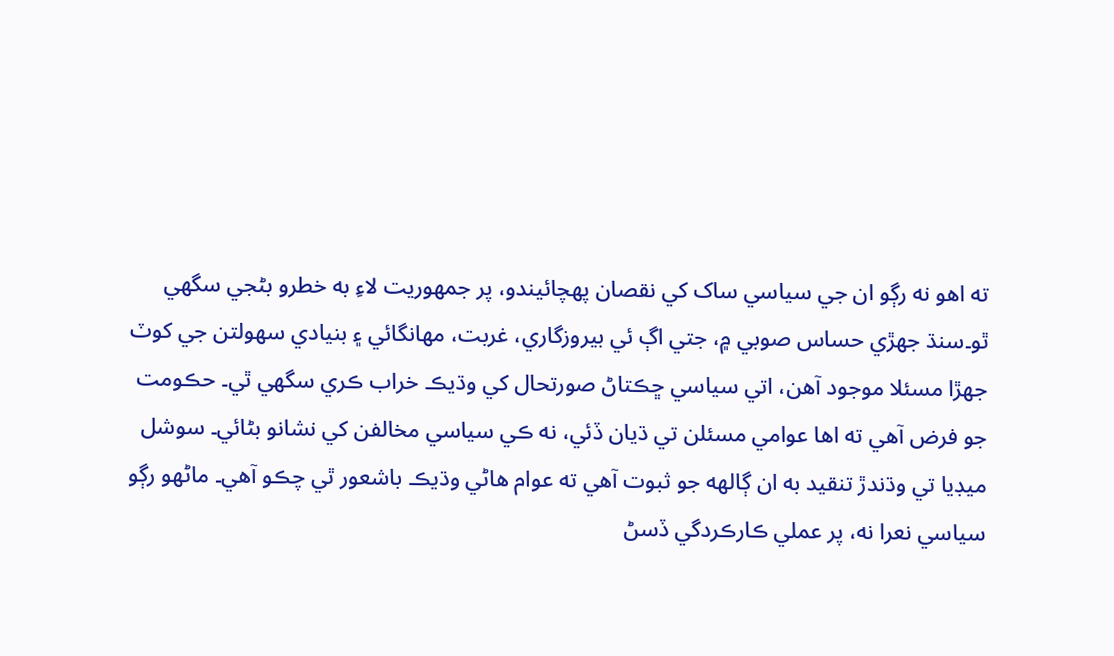ته اهو نه رڳو ان جي سياسي ساک کي نقصان پهچائيندو، پر جمهوريت لاءِ به خطرو بڻجي سگهي ٿو۔سنڌ جهڙي حساس صوبي ۾، جتي اڳ ئي بيروزگاري، غربت، مهانگائي ۽ بنيادي سهولتن جي کوٽ جهڙا مسئلا موجود آهن، اتي سياسي ڇڪتاڻ صورتحال کي وڌيڪ خراب ڪري سگهي ٿي۔ حڪومت جو فرض آهي ته اها عوامي مسئلن تي ڌيان ڏئي، نه ڪي سياسي مخالفن کي نشانو بڻائي۔ سوشل ميڊيا تي وڌندڙ تنقيد به ان ڳالهه جو ثبوت آهي ته عوام هاڻي وڌيڪ باشعور ٿي چڪو آهي۔ ماڻهو رڳو سياسي نعرا نه، پر عملي ڪارڪردگي ڏسڻ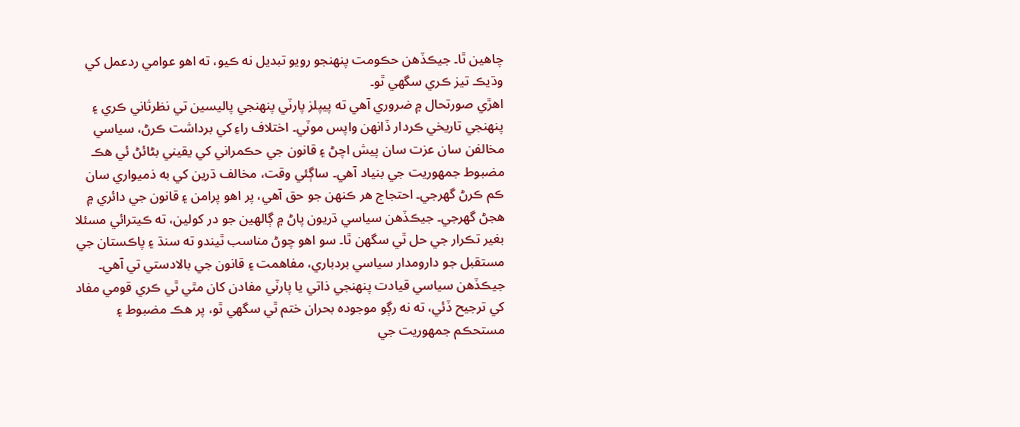چاهين ٿا۔ جيڪڏهن حڪومت پنهنجو رويو تبديل نه ڪيو، ته اهو عوامي ردعمل کي وڌيڪ تيز ڪري سگهي ٿو۔
اهڙي صورتحال ۾ ضروري آهي ته پيپلز پارٽي پنهنجي پاليسين تي نظرثاني ڪري ۽ پنهنجي تاريخي ڪردار ڏانهن واپس موٽي۔ اختلاف راءِ کي برداشت ڪرڻ، سياسي مخالفن سان عزت سان پيش اچڻ ۽ قانون جي حڪمراني کي يقيني بڻائڻ ئي هڪ مضبوط جمهوريت جي بنياد آهي۔ ساڳئي وقت، مخالف ڌرين کي به ذميواري سان ڪم ڪرڻ گهرجي۔ احتجاج هر ڪنهن جو حق آهي، پر اهو پرامن ۽ قانون جي دائري ۾ هجڻ گهرجي۔ جيڪڏهن سياسي ڌريون پاڻ ۾ ڳالهين جو در کولين، ته ڪيترائي مسئلا بغير تڪرار جي حل ٿي سگهن ٿا۔ سو اهو چوڻ مناسب ٿيندو ته سنڌ ۽ پاڪستان جي مستقبل جو دارومدار سياسي بردباري، مفاهمت ۽ قانون جي بالادستي تي آهي۔ جيڪڏهن سياسي قيادت پنهنجي ذاتي يا پارٽي مفادن کان مٿي ٿي ڪري قومي مفاد کي ترجيح ڏئي، ته نه رڳو موجوده بحران ختم ٿي سگهي ٿو، پر هڪ مضبوط ۽ مستحڪم جمهوريت جي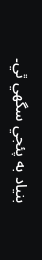بنياد به پئجي سگهي ٿي۔